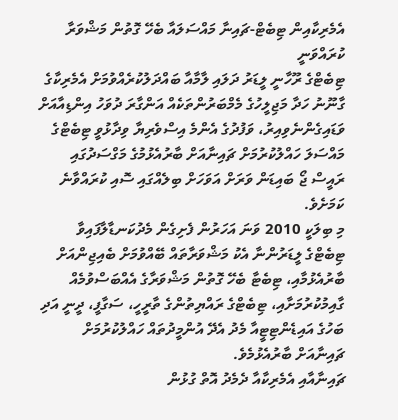އެމެރިކާއިން ޓިބެޓް-ޗައިނާ މައްސަލައާ ބެހޭ ގޮތުން މަޝްވަރާ ކުރައްވަނީ
ޓިބެޓްގެ ރޫހާނީ ލީޑަރު ދަލައި ލާމާއާ ބައްދަލުކުރެއްވުމަށް އެމެރިކާގެ ގާނޫނު ހަދާ މަޖިލީހުގެ މެމްބަރުންތަކެއް އަންގާރަ ދުވަހު އިންޑިއާއަށް ވަޑައިގެންނެވިއިރު، ވަފުދުގެ އެންމެ އިސްވެރިޔާ ވިދާޅުވީ ޓިބެޓްގެ މައްސަލަ ހައްލުކުރުމަށް ޗައިނާއަށް ބާރުއެޅުމުގެ މަގްސަދުގައި ރައީސް ޖޯ ބައިޑަން ވަރަށް އަވަހަށް ބިލެއްގައި ސޮއި ކުރައްވާނެ ކަމަށެވެ.
މި ބިލަކީ 2010 ވަނަ އަހަރުން ފެށިގެން މެދުކަނޑާލާފައިވާ ޓިބެޓްގެ ލީޑަރުންނާ އެކު މަޝްވަރާތައް ބޭއްވުމަށް ބެއިޖިންއަށް ބާރުއެޅުމާއި، ޓިބެޓާ ބެހޭ ގޮތުން މަޝްވަރާގެ އެއްބަސްވުމެއް ގާއިމުކުރުމަށާއި، ޓިބެޓްގެ ރައްޔިތުންގެ ތާރީހީ، ސަގާފީ، ދީނީ އަދި ބަހުގެ އައިޑެންޓިޓީއާ މެދު އެދޭ އުންމީދުތައް ހައްލުކުރުމަށް ޗައިނާއަށް ބާރުއެޅުމެވެ.
ޗައިނާއާއި އެމެރިކާއާ ދެމެދު އޮތް ގުޅުން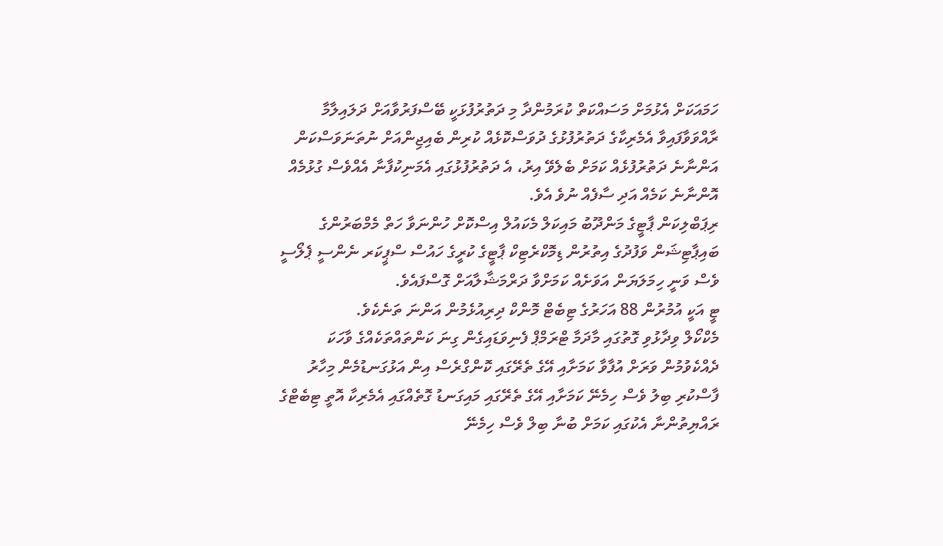ހަމައަކަށް އެޅުމަށް މަސައްކަތް ކުރަމުންދާ މި ދަތުރުފުޅަކީ ބޭސްފަރުވާއަށް ދަލައިލާމާ ރާއްވަވާފައިވާ އެމެރިކާގެ ދަތުރުފުޅުގެ ދުވަސްކޮޅެއް ކުރިން ބެއިޖިންއަށް ނުތަނަވަސްކަން އަންނާނެ ދަތުރުފުޅެއް ކަމަށް ބެލެވޭ އިރު، އެ ދަތުރުފުޅުގައި އެމަނިކުފާނާ އެއްވެސް ގުޅުމެއް އޮންނާނެ ކަމެއް އަދި ސާފެއް ނުވެ އެވެ.
ރިޕަބްލިކަން ޕާޓީގެ މަންދޫބު މައިކަލް މެކައުލް އިސްކޮށް ހުންނަވާ ހަތް މެމްބަރުންގެ ބައިޕާޓިޝަން ވަފުދުގެ އިތުރުން ޑިމޮކްރެޓިކް ޕާޓީގެ ކުރީގެ ހައުސް ސްޕީކަރ ނެންސީ ޕެލޯސީ ވެސް ވަނީ ހިމަލަޔަން އަވަށެއް ކަމަށްވާ ދަރްމަޝާލާއަށް ގޮސްފައެވެ.
ޓީ އަކީ އުމުރުން 88 އަހަރުގެ ޓިބެޓް މޮންކް ދިރިއުޅެމުން އަންނަ ތަނެކެވެ.
މެކްކޯލް ވިދާޅުވި ގޮތުގައި މާދަމާ ޓްރަމްޕް ފެނިވަޑައިގެން ގިނަ ކަންތައްތަކެއްގެ ވާހަކަ ދެއްކެވުމުން ވަރަށް އުފާވާ ކަމަށާއި އޭގެ ތެރޭގައި ކޮންގްރެސް އިން އަޅުގަނޑުމެން މިހާރު ފާސްކުރި ބިލު ވެސް ހިމެނޭ ކަމަށާއި އޭގެ ތެރޭގައި މައިގަނޑު ގޮތެއްގައި އެމެރިކާ އޮތީ ޓިބެޓްގެ ރައްޔިތުންނާ އެކުގައި ކަމަށް ބުނާ ބިލް ވެސް ހިމެނޭ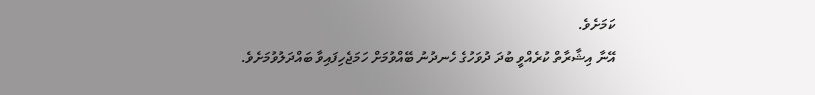ކަމަށެވެ.
އޭނާ އިޝާރާތް ކުރެއްވީ ބުދަ ދުވަހުގެ ހެނދުނު ބޭއްވުމަށް ހަމަޖެހިފައިވާ ބައްދަލުވުމަށެވެ.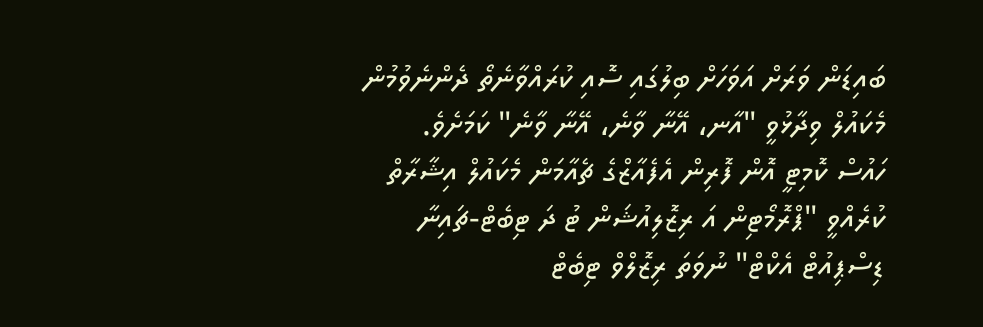ބައިޑަން ވަރަށް އަވަހަށް ބިލުގައި ސޮއި ކުރައްވާނެތޯ ދެންނެވުމުން މެކައުލް ވިދާޅުވީ "އާނ، އޭނާ ވާނެ، އޭނާ ވާނެ" ކަމަށެވެ.
ހައުސް ކޮމިޓީ އޮން ފޮރިން އެފެއާޒްގެ ޗެއާމަން މެކައުލް އިޝާރާތް ކުރެއްވީ "ޕްރޮމޯޓިން އަ ރިޒޮލިއުޝަން ޓު ދަ ޓިބެޓް-ޗައިނާ ޑިސްޕިއުޓް އެކްޓް" ނުވަތަ ރިޒޮލްވް ޓިބެޓް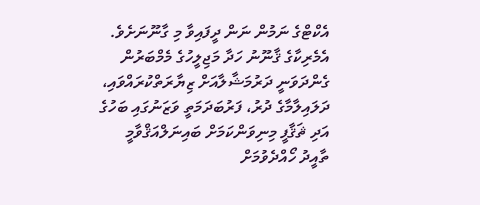އެކްޓްގެ ނަމުން ނަން ދީފައިވާ މި ގާނޫނަށެވެ.
އެމެރިކާގެ ޤާނޫނު ހަދާ މަޖިލީހުގެ މެމްބަރުން ގެންދަވަނީ ދަރުމަޝާލާއަށް ޒިޔާރަތްކުރައްވައި، ދަލައިލާމާގެ ދުރު، ފަރުބަދަމަތީ ވަޒަނުގައި ބަހުގެ އަދި ޘަޤާފީ މިނިވަންކަމަށް ބައިނަލްއަޤްވާމީ ތާއީދު ހޯއްދެވުމަށް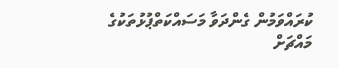ކުރައްވަމުން ގެންދަވާ މަސައްކަތްޕުޅުތަކުގެ މައްޗަށް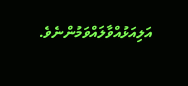އަލިއަޅުއްވާލައްވަމުންނެވެ.